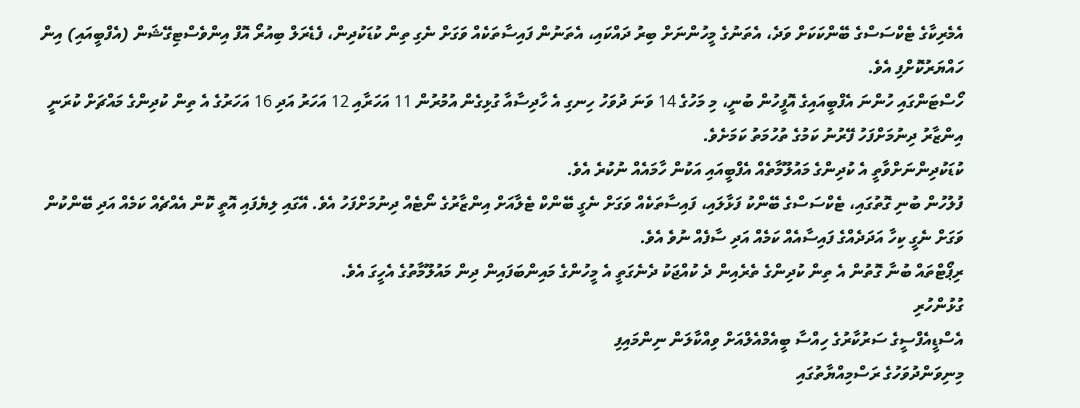އެމެރިކާގެ ޓެކްސަސްގެ ބޭންކަކަށް ވަދެ، އެތަނުގެ މީހުންނަށް ބިރު ދައްކައި، އެތަނުން ފައިސާތަކެއް ވަގަށް ނެގި ތިން ކުޑަކުދިން، ފެޑެރަލް ބިއުރޯ އޮފް އިންވެސްޓިގޭޝަން (އެފްބީއައި) އިން ހައްޔަރުކޮށްފި އެވެ.
ހޯސްޓަންގައި ހުންނަ އެފްބީއައިގެ އޮފީހުން ބުނީ، މި މަހުގެ 14 ވަނަ ދުވަހު ހިނގި އެ ހާދިސާއާ ގުޅިގެން އުމުރުން 11 އަހަރާއި 12 އަހަރު އަދި 16 އަހަރުގެ އެ ތިން ކުދިންގެ މައްޗަށް ކުރަނީ އިންޒާރު ދިނުމަށްފަހު ފޭރުނު ކަމުގެ ތުހުމަތު ކަމަށެވެ.
ކުޑަކުދިންނަށްވާތީ އެ ކުދިންގެ މައުލޫމާތެއް އެފްބީއައި އަކުން ހާމައެއް ނުކުރެ އެވެ.
ފުލުހުން ބުނި ގޮތުގައި، ޓެކްސަސްގެ ބޭންކު ފަޅާލައި، ފައިސާތަކެއް ވަގަށް ނެގީ ބޭންކް ޓެލާއަށް އިންޒާރުގެ ނޯޓެއް ދިނުމަށްފަހު އެވެ. އޭގައި ލިޔެފައި އޮތީ ކޮން އެއްޗެއް ކަމެއް އަދި ބޭންކުން ވަގަށް ނެގީ ކިހާ އަދަދެއްގެ ފައިސާއެއް ކަމެއް އަދި ސާފެއް ނުވެ އެވެ.
ރިޕޯޓްތައް ބުނާ ގޮތުން އެ ތިން ކުދިންގެ ތެރެއިން ދެ ކުއްޖަކު ދެނެގަތީ އެ މީހުންގެ މައިންބަފައިން ދިން މައުލޫމާތުގެ އެހީގަ އެވެ.
ގުޅުންހުރި
އެސްޑީއެފްސީގެ ސަރުކާރުގެ ހިއްސާ ބީއެމްއެލްއަށް ވިއްކާލަން ނިންމައިފި
މިނިވަންދުވަހުގެ ރަސްމިއްޔާތުގައި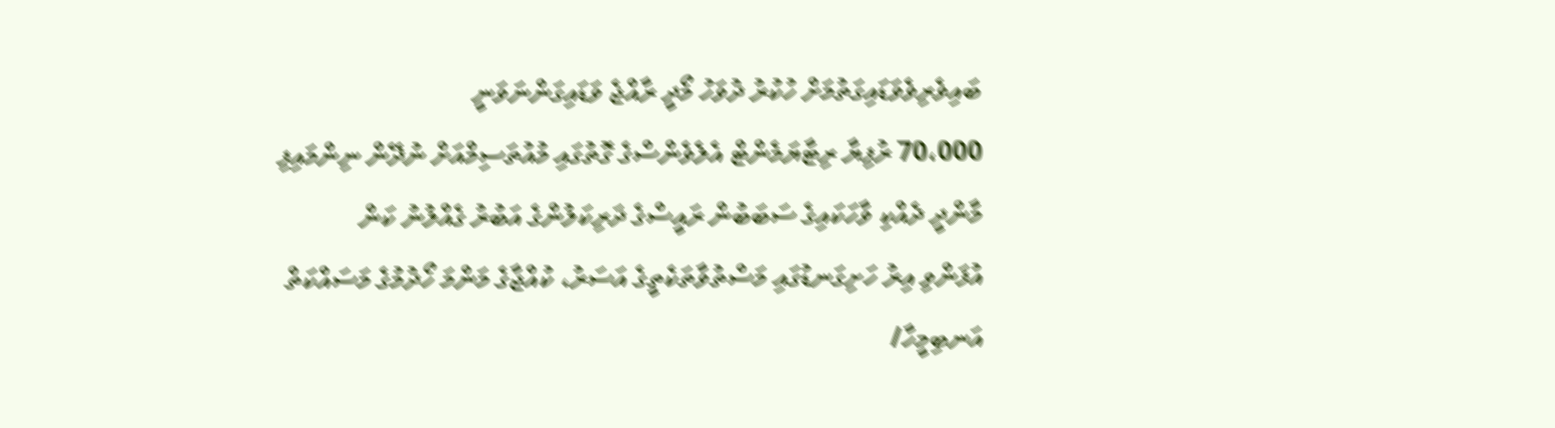ބައިވެރިވެވަޑައިގަތުމަށް ހުކުރު ދުވަހު މޯދީ ރާއްޖެ ވަޑައިގަންނަވަނީ
70،000 ރުފިޔާ ރިޓާޔަމެންޓް އެލެވެންސްގެ ގޮތުގައި މުއުތަސިމްއަށް ނުދޭން ނިންމައިފި
މާންދީ ދެއްކި ވާހަކައިގެ ސަބަބުން ރައީސްގެ ދަރިކަލުންގެ އަބުރު ގެއްލުނު ކަން
އުފަންވި އިރު ހަށިގަނޑުގައި މަސްތުވާތަކެތީގެ އަސަރު، ކުއްޖާގެ މަންމަ ހޯދުމުގެ މަސައްކަތް
އަނބިމީހާ/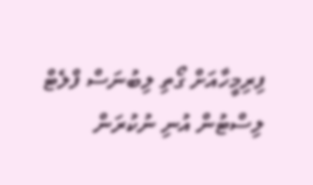ފިރިމީހާއަށް ގޯތި ލިބުނަސް ފްލެޓް ލިސްޓުން އުނި ނުކުރަން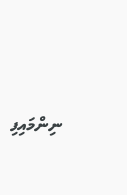ނިންމައިފި